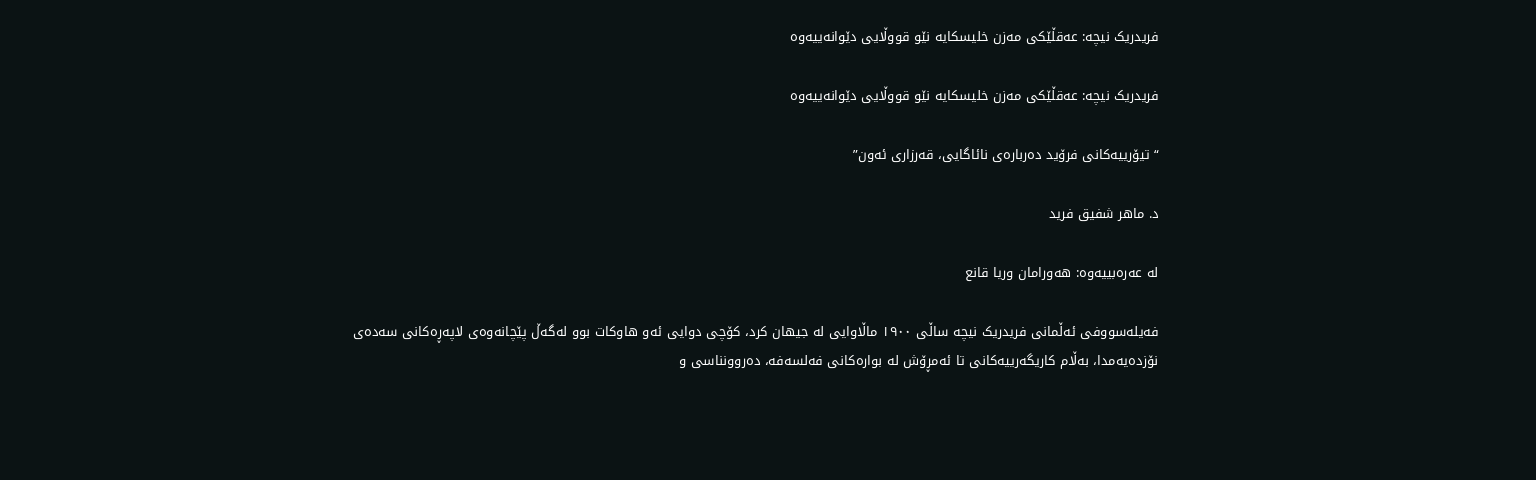فریدریک نیچە: عەقڵێکی مەزن خلیسکایە نێو قووڵایی دێوانەییەوە

فریدریک نیچە: عەقڵێکی مەزن خلیسکایە نێو قووڵایی دێوانەییەوە

“تیۆرییەکانی فرۆید دەربارەی نائاگایی، قەرزاری ئەون”

د. ماهر شفیق فرید

لە عەرەبییەوە: هەورامان وریا قانع

فەیلەسووفی ئەڵمانی فریدریک نیچە ساڵی ١٩٠٠ ماڵاوایی لە جیهان کرد، کۆچی دوایی ئەو هاوکات بوو لەگەڵ پێچانەوەی لاپەڕەکانی سەدەی نۆزدەیەمدا، بەڵام کاریگەرییەکانی تا ئەمڕۆش لە بوارەکانی فەلسەفە، دەروونناسی و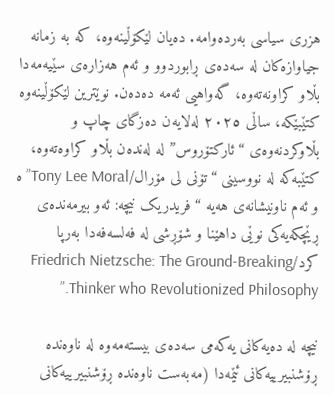هزری سیاسی بەردەوامە. دەیان لێکۆڵینەوە، کە بە زمانە جیاوازەکان لە سەدەی ڕابوردوو و ئەم هەزارەی سێیەمەدا بڵاو کراونەتەوە، گەواهیی ئەمە دەدەن. نوێترین لێکۆڵینەوە کتێبێکە، ساڵی ٢٠٢٥ لەلایەن دەزگای چاپ و بڵاوکردنەوەی “ئارکتۆروس” لە لەندەن بڵاو کراوەتەوە، کتێبەکە لە نووسینی “تۆنی لی مۆرال/Tony Lee Moral”ە و ئەم ناونیشانەی هەیه “فریدریک نیچە: ئەو بیرمەندەی ڕێچکەیەکی نوێی داهێنا و شۆڕشی لە فەلسەفەدا بەرپا کرد/Friedrich Nietzsche: The Ground-Breaking Thinker who Revolutionized Philosophy.”

نیچە لە دەیەکانی یەکەمی سەدەی بیستەمەوە لە ناوەندە ڕۆشنبیرییەکانی ئێمەدا (مەبەست ناوەندە ڕۆشنبیرییەکانی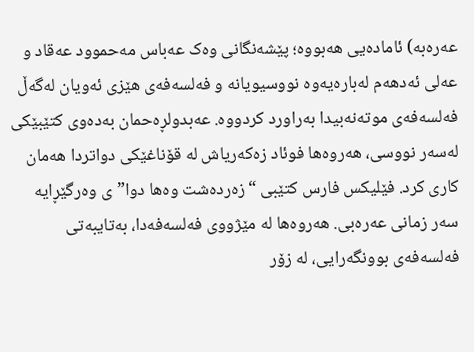عەرەبە) ئامادەیی هەبووە؛ پێشەنگانی وەک عەباس مەحموود عەقاد و عەلی ئەدهەم لەبارەیەوە نووسیویانە و فەلسەفەی هێزی ئەویان لەگەڵ فەلسەفەی موتەنەبیدا بەراورد کردووە. عەبدولڕەحمان بەدەوی کتێبێکی لەسەر نووسی، هەروەها فوئاد زەکەریاش لە قۆناغێکی دواتردا هەمان کاری کرد. فێلیکس فارس کتێبی “زەردەشت وەها دوا”ی وەرگێڕایە سەر زمانی عەرەبی. هەروەها لە مێژووی فەلسەفەدا، بەتایبەتی فەلسەفەی بوونگەرایی، لە زۆر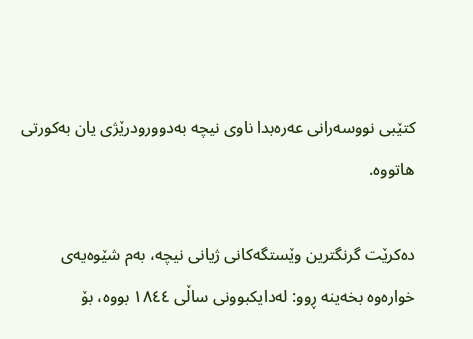کتێبی نووسەرانی عەرەبدا ناوی نیچە بەدوورودرێژی یان بەکورتی هاتووە.

دەکرێت گرنگترین وێستگەکانی ژیانی نیچە، بەم شێوەیەی خوارەوە بخەینە ڕوو: لەدایکبوونی ساڵی ١٨٤٤ بووە، بۆ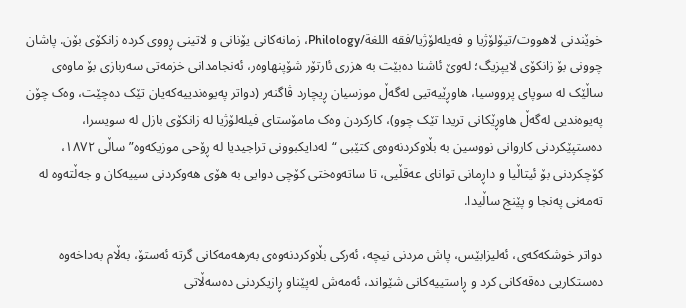خوێندنی لاهووت/تیۆلۆژیا و فەیلەلۆژیا/فقه اللغة/Philology، زمانەکانی یۆنانی و لاتینی ڕووی کردە زانکۆی بۆن. پاشان چوونی بۆ زانکۆی لایپزیگ؛ لەوێ ئاشنا دەبێت بە هزری ئارتۆر شۆپنهاوەر، ئەنجامدانی خزمەتی سەربازی بۆ ماوەی ساڵێک لە سوپای پرووسیا، هاوڕێیەتیی لەگەڵ موزسیان ڕیچارد ڤاگنەر (دواتر پەیوەندییەکەیان تێک دەچێت، وەک چۆن پەیوەندیی لەگەڵ هاوڕێکانی تریدا تێک چوو)، کارکردن وەک مامۆستای فیلەلۆژیا لە زانکۆی بازل لە سویسرا، دەستپێکردنی کاروانی نووسین بە بڵاوکردنەوەی کتێبی “لەدایکبوونی تراجیدیا لە ڕۆحی موزیکەوە” ساڵی ١٨٧٢، کۆچکردنی بۆ ئیتاڵیا و داڕمانی توانای عەقڵیی، تا ساتەوەختی کۆچی دوایی بە هۆی هەوکردنی سییەکان و جەڵتەوە لە تەمەنی پەنجا و پێنج ساڵیدا.

دواتر خوشکەکەی، ئەلیزابێس، پاش مردنی نیچە، ئەرکی بڵاوکردنەوەی بەرهەمەکانی گرتە ئەستۆ، بەڵام بەداخەوە دەستکاریی دەقەکانی کرد و ڕاستییەکانی شێواند، ئەمەش لەپێناو ڕازیکردنی دەسەڵاتی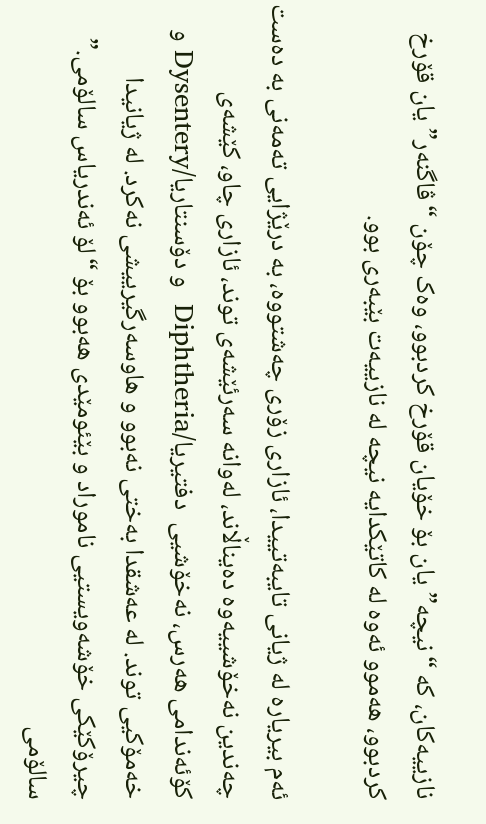نازییەکان، کە “نیچە”یان بۆ خۆیان قۆرخ کردبوو، وەک چۆن “ڤاگنەر”یان قۆرخ کردبوو، هەموو ئەوە‌ لە کاتێکدایە نیچە لە نازییەت بێبەری بوو‌.

ئەم بیریارە لە ژیانی تایبەتییدا، ئازاری زۆری چەشتووە، بە درێژایی تەمەنی بە دەست چەندین نەخۆشییەوە دەیناڵاند، لەوانە سەرئێشەی توند، ئازاری چاو، کێشەی کۆئەندامی هەرس، نەخۆشیی  دفتیریا/Diphtheria  و دۆسنتاریا/Dysentery و خەمۆکیی توند. لە عەشقدا بەختی نەبوو و هاوسەرگیرییشی نەکرد. لە ژیانیدا چیرۆکێکی خۆشەویستیی ناموراد و بێئومێدی هەبوو بۆ “لۆ ئەندریاس سالۆمی.” سالۆمی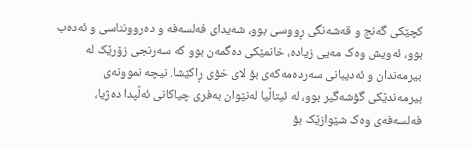کچێکی گەنج و قەشەنگی ڕووسی بوو، شەیدای فەلسەفە و دەروونناسی و ئەدەب بوو، ئەویش وەک مەیی زیادە، خانمێکی دەگمەن بوو کە سەرنجی زۆرێک لە بیرمەندان و ئەدیبانی سەردەمەکەی بۆ لای خۆی ڕاکێشا. نیچە نموونەی بیرمەندێکی گۆشەگیر بوو، لە ئیتاڵیا لەنێوان بەفری چیاکانی ئەڵپدا دەژیا، فەلسەفەی وەک شێوازێک بۆ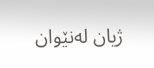ژیان لەنێوان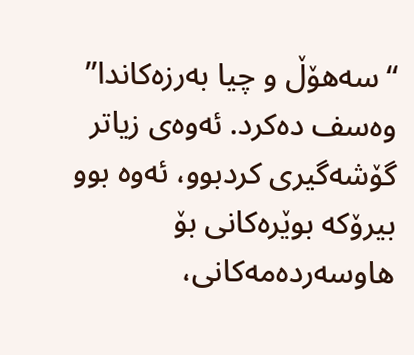“سەهۆڵ و چیا بەرزەکاندا” وەسف دەکرد. ئەوەی زیاتر گۆشەگیری کردبوو، ئەوە بوو بیرۆکە بوێرەکانی بۆ هاوسەردەمەکانی،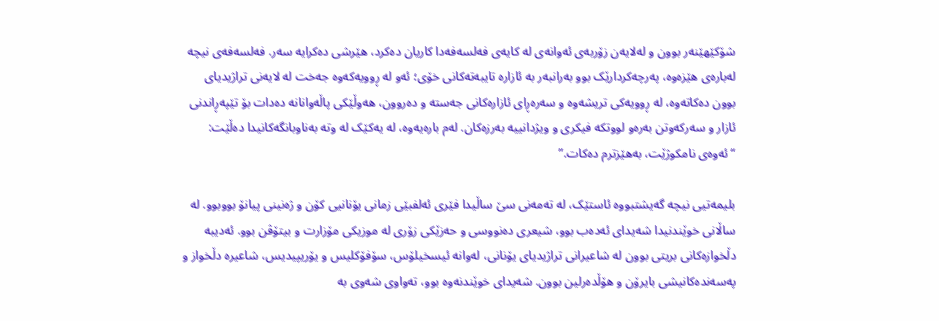شۆکێھێنەر بوون و لەلایەن زۆربەی ئەوانەی لە کایەی فەلسەفەدا کاریان دەکرد، هێرشی دەکرایە سەر. فەلسەفەی نیچە لەبارەی هێزەوە، پەرچەکردارێک بوو بەرانبەر بە ئازارە تایبەتەکانی خۆی؛ ئەو لە ڕوویەکەوە جەخت لە لایەنی تراژیدیای بوون دەکاتەوە، لە ڕوویەکی تریشەوە و سەرەڕای ئازارەکانی جەستە و دەروون، هەوڵێکی پاڵەوانانە دەدات بۆ تێپەڕاندنی ئازار و سەرکەوتن بەرەو لووتکە فیکری و ویژدانییە بەرزەکان. لەم بارەیەوە، لە یەکێک لە وتە بەناوبانگەکانیدا دەڵێت: “ئەوەی نامکوژێت، بەهێزترم دەکات.”

بلیمەتیی نیچە گەیشتبووە ئاستێک، لە تەمەنی سێ ساڵیدا فێری ئەلفبێی زمانی یۆنانیی کۆن و ژەنینی پیانۆ بووبوو. لە ساڵانی خوێندنیدا شەیدای ئەدەب بوو، شیعری دەنووسی و حەزێکی زۆری لە موزیکی مۆزارت و بیتۆڤن بوو. ئەدیبە دڵخوازەکانی بریتی بوون لە شاعیرانی تراژیدیای یۆنانی، لەوانە ئیسخیلۆس، سۆفۆکلیس و یۆریپیدیس، شاعیرە دڵخواز و پەسەندەکانیشی بایرۆن و هۆڵدەرلین بوون. شەیدای خوێندنەوە بوو، تەواوی شەوی بە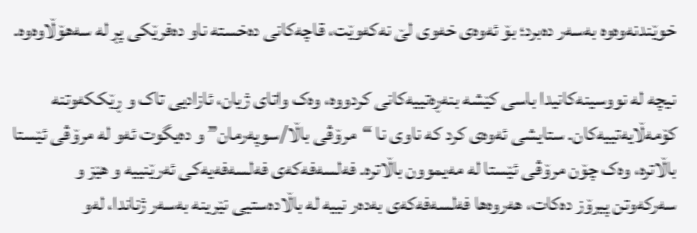خوێندنەوەوە بەسەر دەبرد؛ بۆ ئەوەی خەوی لێ نەکەوێت، قاچەکانی دەخستە ناو دەفرێکی پڕ لە سەهۆڵاوەوە.

نیچە لە نووسینەکانیدا باسی کێشە بنەڕەتییەکانی کردووە، وەک واتای ژیان، ئازادیی تاک و ڕێککەوتنە کۆمەڵایەتییەکان. ستایشی ئەوەی کرد کە ناوی نا “مرۆڤی باڵا/سوپەرمان” و دەیگوت ئەو لە مرۆڤی ئێستا باڵاترە، وەک چۆن مرۆڤی ئێستا لە مەیموون باڵاترە. فەلسەفەکەی فەلسەفەیەکی ئەرێنییە و هێز و سەرکەوتن پیرۆز دەکات، هەروەها فەلسەفەکەی بەدەر نییە لە باڵادەستیی نێرینە بەسەر ژناندا، لەو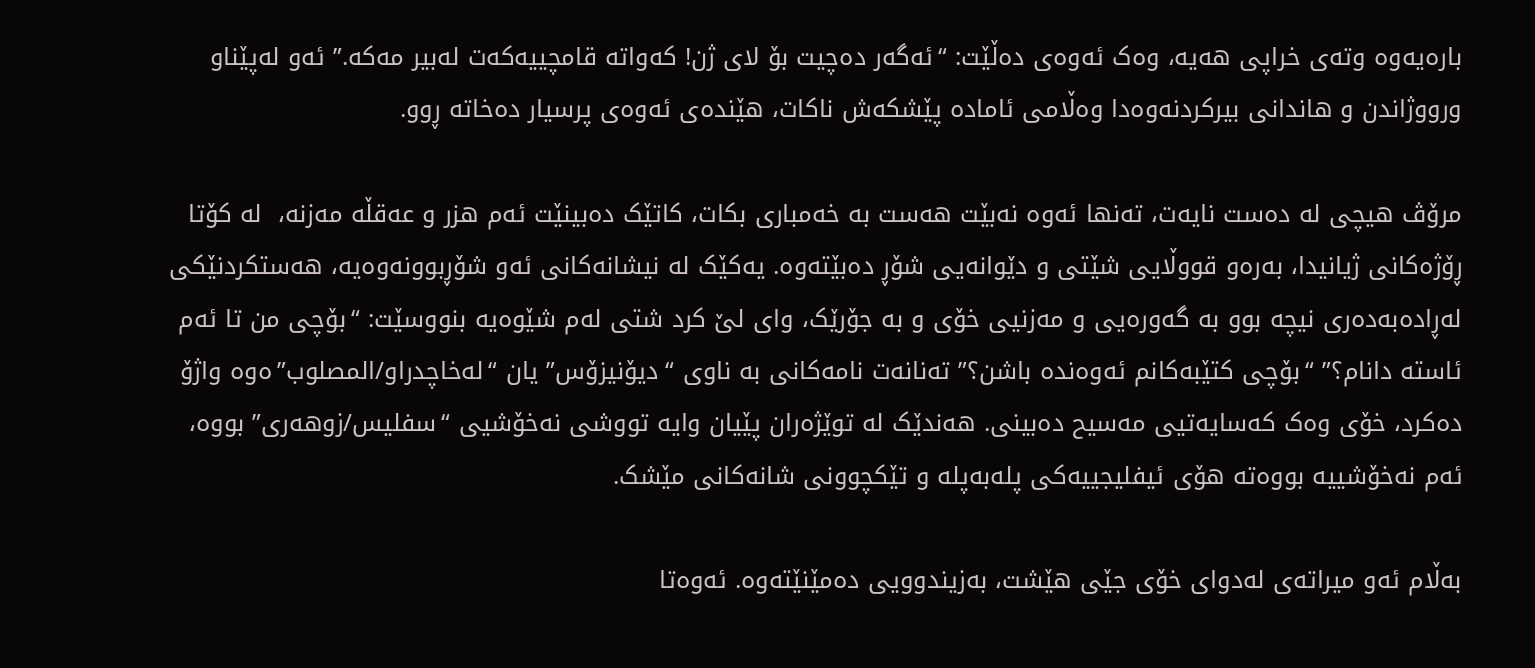بارەیەوە وتەی خراپی هەیە، وەک ئەوەی دەڵێت: “ئەگەر دەچیت بۆ لای ژن! کەواتە قامچییەکەت لەبیر مەکە.” ئەو لەپێناو ورووژاندن و هاندانی بیرکردنەوەدا وەڵامی ئامادە پێشکەش ناکات، هێندەی ئەوەی پرسیار دەخاتە ڕوو.

مرۆڤ هیچی له دەست نایەت، تەنها ئەوە نەبێت هەست بە خەمباری بکات، کاتێک دەبینێت ئەم هزر و عەقڵە مەزنە،  لە کۆتا ڕۆژەکانی ژیانیدا، بەرەو قووڵایی شێتی و دێوانەیی شۆڕ دەبێتەوە. یەکێک لە نیشانەکانی ئەو شۆڕبوونەوەیە، هەستکردنێکی لەڕادەبەدەری نیچە بوو بە گەورەیی و مەزنیی خۆی و بە جۆرێک، وای لێ کرد شتی لەم شێوەیە بنووسێت: “بۆچی من تا ئەم ئاستە دانام؟” “بۆچی کتێبەکانم ئەوەندە باشن؟” تەنانەت نامەکانی بە ناوی “دیۆنیزۆس” یان “لەخاچدراو/المصلوب”ەوە واژۆ دەکرد، خۆی وەک کەسایەتیی مەسیح دەبینی. هەندێک لە توێژەران پێیان وایە تووشی نەخۆشیی “سفلیس/زوهەری” بووە، ئەم نەخۆشییە بووەتە هۆی ئیفلیجییەکی پلەبەپلە و تێکچوونی شانەکانی مێشک.

بەڵام ئەو میراتەی لەدوای خۆی جێی هێشت، بەزیندوویی دەمێنێتەوە. ئەوەتا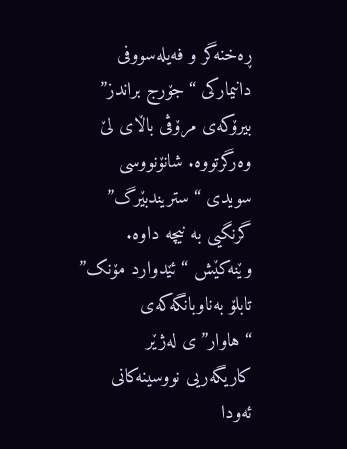ڕەخنەگر و فەیلەسووفی دانیمارکی “جۆرج براندز” بیرۆکەی مرۆڤی باڵای لێ وەرگرتووە. شانۆنووسی سویدی “ستریندبێرگ” گرنگیی بە نیچە داوە. وێنەکێش “ئێدوارد مۆنک” تابلۆ بەناوبانگەکەی “هاوار”ی لەژێر کاریگەریی نووسینەکانی ئەودا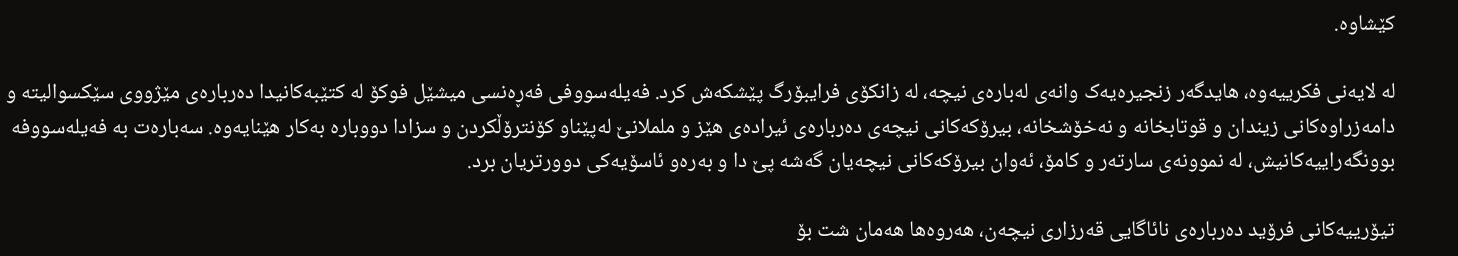کێشاوە.

لە لایەنی فکرییەوە، هایدگەر زنجیرەیەک وانەی لەبارەی نیچە، لە زانکۆی فرایبۆرگ پێشکەش کرد. فەیلەسووفی فەڕەنسی میشێل فوکۆ لە کتێبەکانیدا دەربارەی مێژووی سێکسوالیتە و دامەزراوەکانی زیندان و قوتابخانە و نەخۆشخانە، بیرۆکەکانی نیچەی دەربارەی ئیرادەی هێز و ململانێ لەپێناو کۆنترۆڵکردن و سزادا دووبارە بەکار هێنایەوە. سەبارەت بە فەیلەسووفە بوونگەراییەکانیش، لە نموونەی سارتەر و کامۆ، ئەوان بیرۆکەکانی نیچەیان گەشە پێ دا و بەرەو ئاسۆیەکی دوورتریان برد.

تیۆرییەکانی فرۆید دەربارەی نائاگایی قەرزاری نیچەن، هەروەها هەمان شت بۆ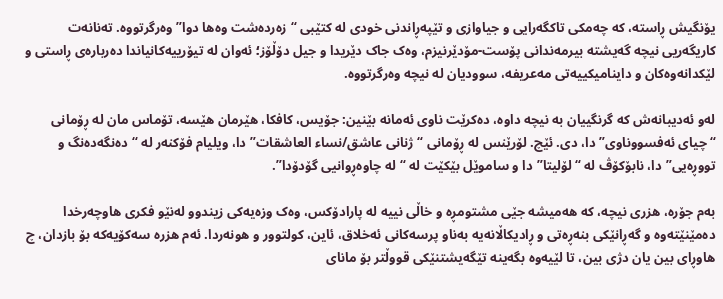یۆنگیش ڕاستە، کە چەمکی تاکگەرایی و جیاوازی و تێپەڕاندنی خودی لە کتێبی “زەردەشت وەها دوا” وەرگرتووە. تەنانەت کاریگەریی نیچە گەیشتە بیرمەندانی پۆست-مۆدێرنیزم، وەک جاک دێریدا و جیل دۆڵۆز؛ ئەوان لە تیۆرییەکانیاندا دەربارەی ڕاستی و لێکدانەوەکان و داینامیکییەتی مەعریفە، سوودیان لە نیچە وەرگرتووە.

لەو ئەدیبانەش کە گرنگییان بە نیچە داوە، دەکرێت ناوی ئەمانە بێنین: جۆیس، کافکا، هێرمان هێسە، تۆماس مان لە ڕۆمانی “چیای ئەفسووناوی”دا، دی. ئێچ. لۆرێنس لە ڕۆمانی “ژنانی عاشق/نساء العاشقات”دا، ویلیام فۆکنەر لە “دەنگەدەنگ و تووڕەیی”دا، نابۆکۆڤ لە “لۆلیتا”دا و ساموێل بێکێت لە “لە چاوەڕوانیی گۆدۆدا”.

بەم جۆرە، هزری نیچە، کە هەمیشە جێی مشتومڕە و خاڵی نییە لە پارادۆکس، وەک وزەیەکی زیندوو لەنێو فکری هاوچەرخدا دەمێنێتەوە و گەڕانێکی بنەڕەتی و ڕادیکاڵانەیە بەناو پرسەکانی ئەخلاق، ئاین، کولتوور و هونەردا. ئەم هزرە سەکۆیەکە بۆ بازدان، چ هاوڕای بین یان دژی بین، تا لێیەوە بگەینە تێگەیشتنێکی قووڵتر بۆ مانای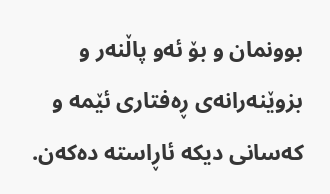بوونمان و بۆ ئەو پاڵنەر و بزوێنەرانەی ڕەفتاری ئێمە و کەسانی دیکە ئاڕاستە دەکەن.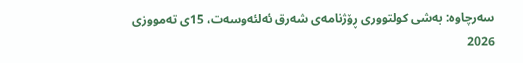سەرچاوە: بەشی کولتووری ڕۆژنامەی شەرق ئەلئەوسەت، 15ی تەمووزی 2026